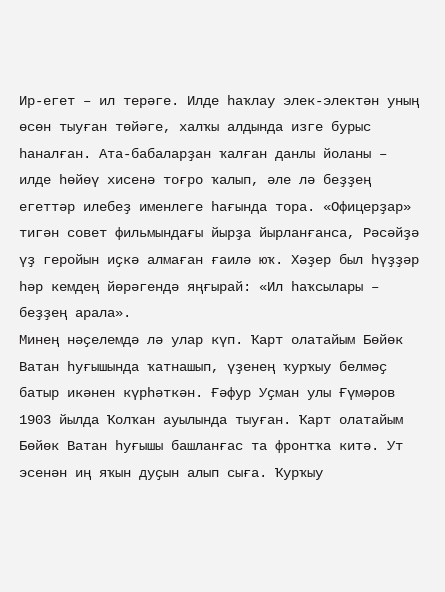Ир-егет – ил терәге. Илде һаҡлау элек-электән уның өсөн тыуған төйәге, халҡы алдында изге бурыс һаналған. Ата-бабаларҙан ҡалған данлы йоланы – илде һөйөү хисенә тоғро ҡалып, әле лә беҙҙең егеттәр илебеҙ именлеге һағында тора. «Офицерҙар» тигән совет фильмындағы йырҙа йырланғанса, Рәсәйҙә үҙ геройын иҫкә алмаған ғаилә юҡ. Хәҙер был һүҙҙәр һәр кемдең йөрәгендә яңғырай: «Ил һаҡсылары – беҙҙең арала».
Минең нәҫелемдә лә улар күп. Ҡарт олатайым Бөйөк Ватан һуғышында ҡатнашып, үҙенең ҡурҡыу белмәҫ батыр икәнен күрһәткән. Ғәфур Уҫман улы Ғүмәров 1903 йылда Ҡолҡан ауылында тыуған. Ҡарт олатайым Бөйөк Ватан һуғышы башланғас та фронтҡа китә. Ут эсенән иң яҡын дуҫын алып сыға. Ҡурҡыу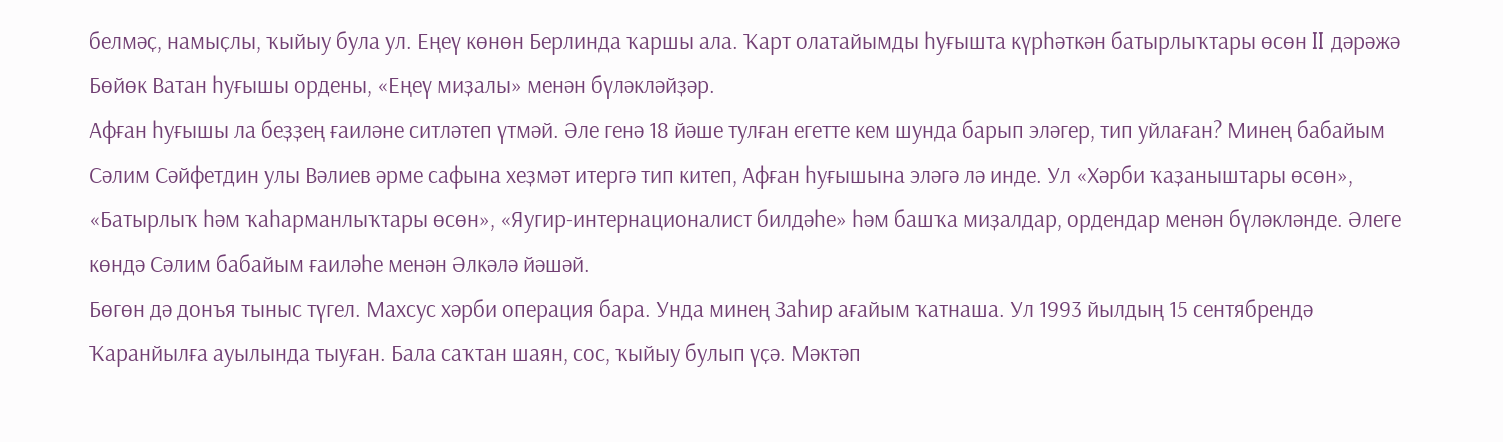белмәҫ, намыҫлы, ҡыйыу була ул. Еңеү көнөн Берлинда ҡаршы ала. Ҡарт олатайымды һуғышта күрһәткән батырлыҡтары өсөн II дәрәжә Бөйөк Ватан һуғышы ордены, «Еңеү миҙалы» менән бүләкләйҙәр.
Афған һуғышы ла беҙҙең ғаиләне ситләтеп үтмәй. Әле генә 18 йәше тулған егетте кем шунда барып эләгер, тип уйлаған? Минең бабайым Сәлим Сәйфетдин улы Вәлиев әрме сафына хеҙмәт итергә тип китеп, Афған һуғышына эләгә лә инде. Ул «Хәрби ҡаҙаныштары өсөн», «Батырлыҡ һәм ҡаһарманлыҡтары өсөн», «Яугир-интернационалист билдәһе» һәм башҡа миҙалдар, ордендар менән бүләкләнде. Әлеге көндә Сәлим бабайым ғаиләһе менән Әлкәлә йәшәй.
Бөгөн дә донъя тыныс түгел. Махсус хәрби операция бара. Унда минең Заһир ағайым ҡатнаша. Ул 1993 йылдың 15 сентябрендә Ҡаранйылға ауылында тыуған. Бала саҡтан шаян, сос, ҡыйыу булып үҫә. Мәктәп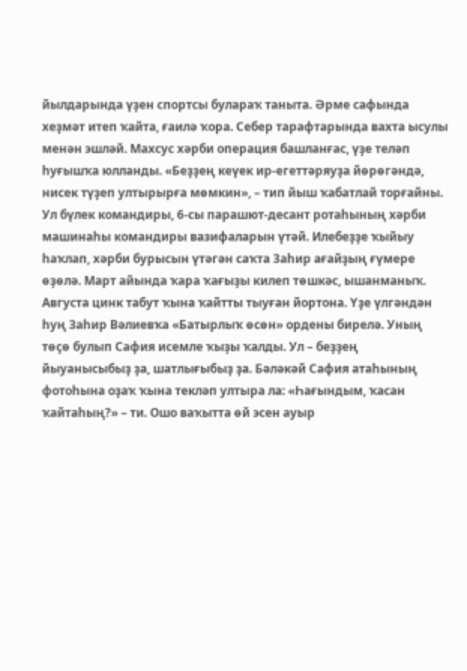йылдарында үҙен спортсы булараҡ таныта. Әрме сафында хеҙмәт итеп ҡайта, ғаилә ҡора. Себер тарафтарында вахта ысулы менән эшләй. Махсус хәрби операция башланғас, үҙе теләп һуғышҡа юлланды. «Беҙҙең кеүек ир-егеттәряуҙа йөрөгәндә, нисек түҙеп ултырырға мөмкин», – тип йыш ҡабатлай торғайны. Ул бүлек командиры, 6-сы парашют-десант ротаһының хәрби машинаһы командиры вазифаларын үтәй. Илебеҙҙе ҡыйыу һаҡлап, хәрби бурысын үтәгән саҡта Заһир ағайҙың ғүмере өҙөлә. Март айында ҡара ҡағыҙы килеп төшкәс, ышанманыҡ. Августа цинк табут ҡына ҡайтты тыуған йортона. Үҙе үлгәндән һуң Заһир Вәлиевҡа «Батырлыҡ өсөн» ордены бирелә. Уның төҫө булып Сафия исемле ҡыҙы ҡалды. Ул – беҙҙең йыуанысыбыҙ ҙа, шатлығыбыҙ ҙа. Бәләкәй Сафия атаһының фотоһына оҙаҡ ҡына текләп ултыра ла: «Һағындым, ҡасан ҡайтаһың?» – ти. Ошо ваҡытта өй эсен ауыр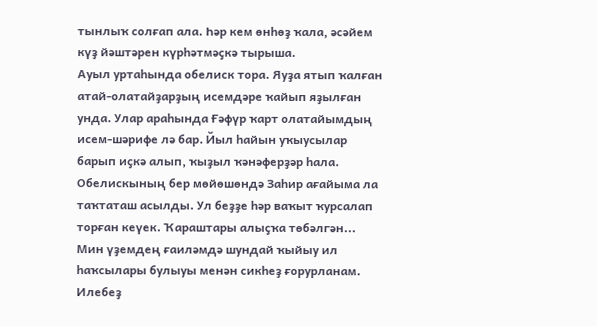тынлыҡ солғап ала. Һәр кем өнһөҙ ҡала, әсәйем күҙ йәштәрен күрһәтмәҫкә тырыша.
Ауыл уртаһында обелиск тора. Яуҙа ятып ҡалған атай-олатайҙарҙың исемдәре ҡайып яҙылған унда. Улар араһында Ғәфүр ҡарт олатайымдың исем-шәрифе лә бар. Йыл һайын уҡыусылар барып иҫкә алып, ҡыҙыл ҡәнәферҙәр һала. Обелискының бер мөйөшөндә Заһир ағайыма ла таҡтаташ асылды. Ул беҙҙе һәр ваҡыт ҡурсалап торған кеүек. Ҡараштары алыҫҡа төбәлгән...
Мин үҙемдең ғаиләмдә шундай ҡыйыу ил һаҡсылары булыуы менән сикһеҙ ғорурланам. Илебеҙ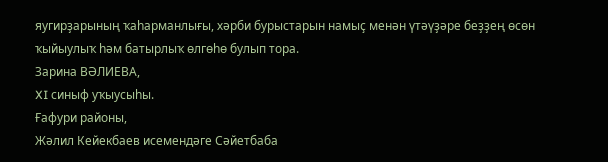яугирҙарының ҡаһарманлығы, хәрби бурыстарын намыҫ менән үтәүҙәре беҙҙең өсөн ҡыйыулыҡ һәм батырлыҡ өлгөһө булып тора.
Зарина ВӘЛИЕВА,
XI синыф уҡыусыһы.
Ғафури районы,
Жәлил Кейекбаев исемендәге Сәйетбаба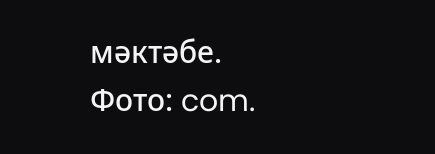мәктәбе.
Фото: com.